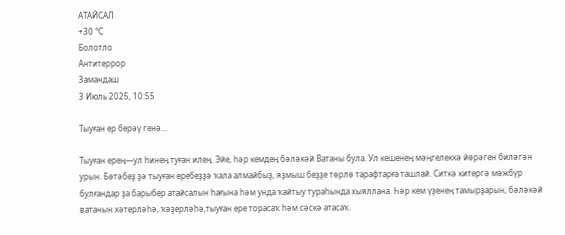АТАЙСАЛ
+30 °С
Болотло
Антитеррор
Замандаш
3 Июль 2025, 10:55

Тыуған ер берәү генә...

Тыуған ерең—ул һинең туған илең. Эйе, һәр кемдең бәләкәй Ватаны була. Ул кешенең мәңгелеккә йөрәген биләгән урын. Бөтәбеҙ ҙә тыуған еребеҙҙә ҡала алмайбыҙ, яҙмыш беҙҙе төрлө тарафтарға ташлай. Ситкә китергә мәжбүр булғандар ҙа барыбер атайсалын һағына һәм унда ҡайтыу тураһында хыяллана. Һәр кем үҙенең тамырҙарын, бәләкәй ватанын хәтерләһә, ҡәҙерләһә,тыуған ере торасаҡ һәм сәскә атасаҡ.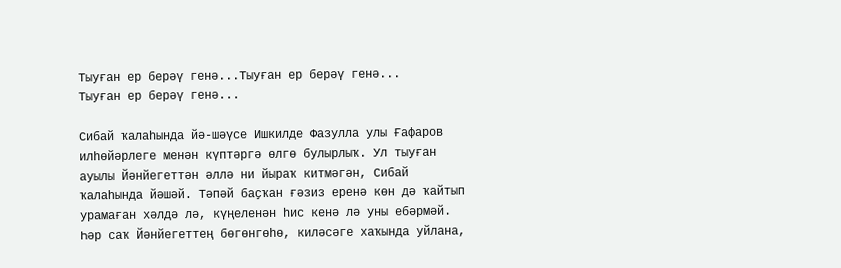Тыуған ер берәү генә...Тыуған ер берәү генә...
Тыуған ер берәү генә...

Сибай ҡалаһында йә-шәүсе Ишкилде Фазулла улы Ғафаров илһөйәрлеге менән күптәргә өлгө булырлыҡ. Ул тыуған ауылы Йәнйегеттән әллә ни йыраҡ китмәгән, Сибай ҡалаһында йәшәй. Тәпәй баҫҡан ғәзиз еренә көн дә ҡайтып урамаған хәлдә лә, күңеленән һис кенә лә уны ебәрмәй. Һәр саҡ Йәнйегеттең бөгөнгөһө, киләсәге хаҡында уйлана,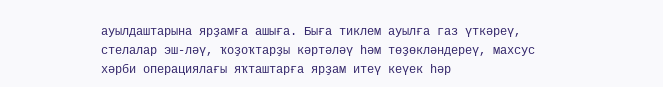ауылдаштарына ярҙамға ашыға. Быға тиклем ауылға газ үткәреү, стелалар эш-ләү, ҡоҙоҡтарҙы кәртәләү һәм төҙөкләндереү, махсус хәрби операциялағы яҡташтарға ярҙам итеү кеүек һәр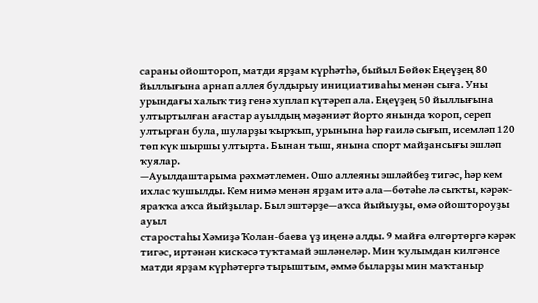сараны ойоштороп, матди ярҙам күрһәтһә, быйыл Бөйөк Еңеүҙең 80 йыллығына арнап аллея булдырыу инициативаһы менән сыға. Уны урындағы халыҡ тиҙ генә хуплап күтәреп ала. Еңеүҙең 50 йыллығына ултыртылған ағастар ауылдың мәҙәниәт йорто янында ҡороп, сереп ултырған була, шуларҙы ҡырҡып, урынына һәр ғаилә сығып, исемләп 120 төп күк шыршы ултырта. Бынан тыш, янына спорт майҙансығы эшләп ҡуялар.
—Ауылдаштарыма рәхмәтлемен. Ошо аллеяны эшләйбеҙ тигәс, һәр кем ихлас ҡушылды. Кем нимә менән ярҙам итә ала—бөтәһе лә сыҡты, кәрәк-яраҡҡа аҡса йыйҙылар. Был эштәрҙе—аҡса йыйыуҙы, өмә ойоштороуҙы ауыл
старостаһы Хәмиҙә Ҡолан-баева үҙ иңенә алды. 9 майға өлгөртөргә кәрәк тигәс, иртәнән кискәсә туҡтамай эшләнеләр. Мин ҡулымдан килгәнсе матди ярҙам күрһәтергә тырыштым, әммә быларҙы мин маҡтаныр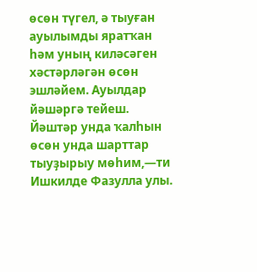өсөн түгел, ә тыуған ауылымды яратҡан һәм уның киләсәген хәстәрләгән өсөн эшләйем. Ауылдар йәшәргә тейеш. Йәштәр унда ҡалһын өсөн унда шарттар тыуҙырыу мөһим,—ти Ишкилде Фазулла улы.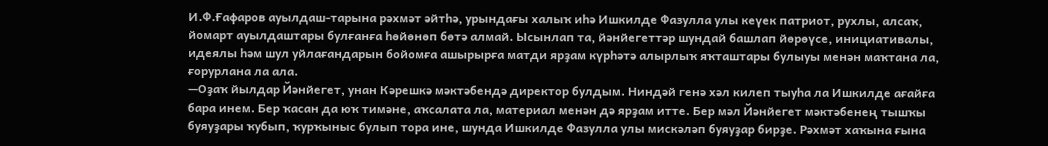И.Ф.Ғафаров ауылдаш-тарына рәхмәт әйтһә, урындағы халыҡ иһә Ишкилде Фазулла улы кеүек патриот, рухлы, алсаҡ, йомарт ауылдаштары булғанға һөйөнөп бөтә алмай. Ысынлап та, йәнйегеттәр шундай башлап йөрөүсе, инициативалы, идеялы һәм шул уйлағандарын бойомға ашырырға матди ярҙам күрһәтә алырлыҡ яҡташтары булыуы менән маҡтана ла, ғорурлана ла ала.
—Оҙаҡ йылдар Йәнйегет, унан Кәрешкә мәктәбендә директор булдым. Ниндәй генә хәл килеп тыуһа ла Ишкилде ағайға бара инем. Бер ҡасан да юҡ тимәне, аҡсалата ла, материал менән дә ярҙам итте. Бер мәл Йәнйегет мәктәбенең тышҡы буяуҙары ҡубып, ҡурҡыныс булып тора ине, шунда Ишкилде Фазулла улы мискәләп буяуҙар бирҙе. Рәхмәт хаҡына ғына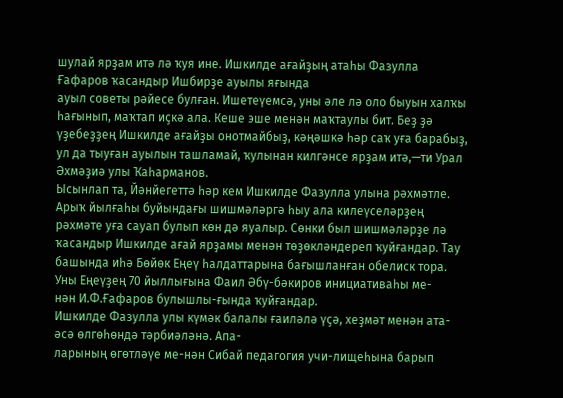шулай ярҙам итә лә ҡуя ине. Ишкилде ағайҙың атаһы Фазулла Ғафаров ҡасандыр Ишбирҙе ауылы яғында
ауыл советы рәйесе булған. Ишетеүемсә, уны әле лә оло быуын халҡы һағынып, маҡтап иҫкә ала. Кеше эше менән маҡтаулы бит. Беҙ ҙә үҙебеҙҙең Ишкилде ағайҙы онотмайбыҙ, кәңәшкә һәр саҡ уға барабыҙ, ул да тыуған ауылын ташламай, ҡулынан килгәнсе ярҙам итә,—ти Урал Әхмәҙиә улы Ҡаһарманов.
Ысынлап та, Йәнйегеттә һәр кем Ишкилде Фазулла улына рәхмәтле. Арыҡ йылғаһы буйындағы шишмәләргә һыу ала килеүселәрҙең рәхмәте уға сауап булып көн дә яуалыр. Сөнки был шишмәләрҙе лә ҡасандыр Ишкилде ағай ярҙамы менән төҙөкләндереп ҡуйғандар. Тау башында иһә Бөйөк Еңеү һалдаттарына бағышланған обелиск тора. Уны Еңеүҙең 70 йыллығына Фаил Әбү-бәкиров инициативаһы ме-
нән И.Ф.Ғафаров булышлы-ғында ҡуйғандар.
Ишкилде Фазулла улы күмәк балалы ғаиләлә үҫә, хеҙмәт менән ата-әсә өлгөһөндә тәрбиәләнә. Апа-
ларының өгөтләүе ме-нән Сибай педагогия учи-лищеһына барып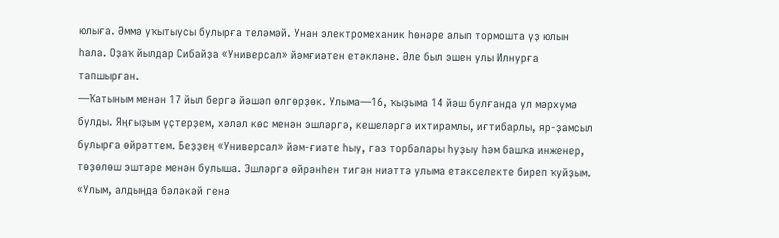юлыға. Әммә уҡытыусы булырға теләмәй. Унан электромеханик һөнәре алып тормошта үҙ юлын һала. Оҙаҡ йылдар Сибайҙа «Универсал» йәмғиәтен етәкләне. Әле был эшен улы Илнурға тапшырған.
—Ҡатыным менән 17 йыл бергә йәшәп өлгөрҙөк. Улыма—16, ҡыҙыма 14 йәш булғанда ул мәрхүмә булды. Яңғыҙым үҫтерҙем, хәләл көс менән эшләргә, кешеләргә ихтирамлы, иғтибарлы, яр-ҙамсыл булырға өйрәттем. Беҙҙең «Универсал» йәм-ғиәте һыу, газ торбалары һуҙыу һәм башҡа инженер, төҙөлөш эштәре менән булыша. Эшләргә өйрәнһен тигән ниәттә улыма етәкселекте биреп ҡуйҙым. «Улым, алдыңда бәләкәй генә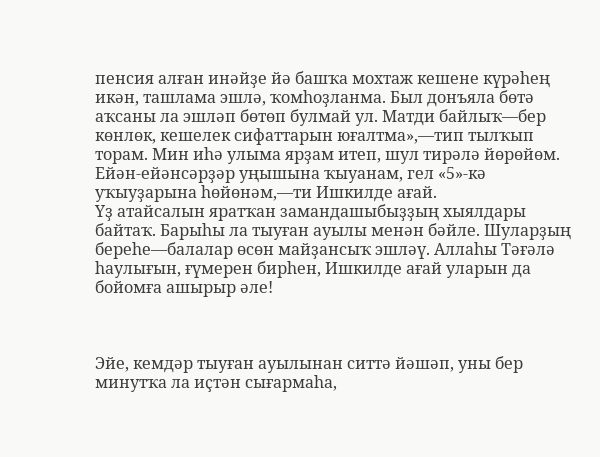пенсия алған инәйҙе йә башҡа мохтаж кешене күрәһең икән, ташлама эшлә, ҡомһоҙланма. Был донъяла бөтә аҡсаны ла эшләп бөтөп булмай ул. Матди байлыҡ—бер көнлөк, кешелек сифаттарын юғалтма»,—тип тылҡып торам. Мин иһә улыма ярҙам итеп, шул тирәлә йөрөйөм. Ейән-ейәнсәрҙәр уңышына ҡыуанам, гел «5»-кә уҡыуҙарына һөйөнәм,—ти Ишкилде ағай.
Үҙ атайсалын яратҡан замандашыбыҙҙың хыялдары байтаҡ. Барыһы ла тыуған ауылы менән бәйле. Шуларҙың береһе—балалар өсөн майҙансыҡ эшләү. Аллаһы Тәғәлә һаулығын, ғүмерен бирһен, Ишкилде ағай уларын да бойомға ашырыр әле!



Эйе, кемдәр тыуған ауылынан ситтә йәшәп, уны бер минутҡа ла иҫтән сығармаһа,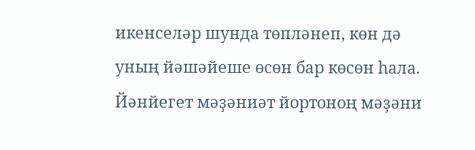икенселәр шунда төпләнеп, көн дә уның йәшәйеше өсөн бар көсөн һала. Йәнйегет мәҙәниәт йортоноң мәҙәни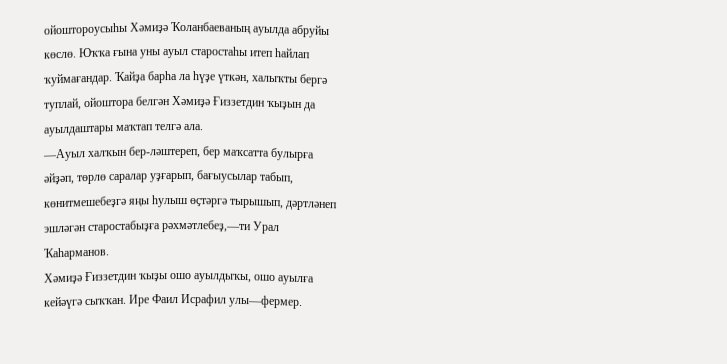ойоштороусыһы Хәмиҙә Ҡоланбаеваның ауылда абруйы көслө. Юҡҡа ғына уны ауыл старостаһы итеп һайлап ҡуймағандар. Ҡайҙа барһа ла һүҙе үткән, халыҡты бергә туплай, ойоштора белгән Хәмиҙә Ғиззетдин ҡыҙын да
ауылдаштары маҡтап телгә ала.
—Ауыл халҡын бер-ләштереп, бер маҡсатта булырға әйҙәп, төрлө саралар уҙғарып, бағыусылар табып, көнитмешебеҙгә яңы һулыш өҫтәргә тырышып, дәртләнеп эшләгән старостабыҙға рәхмәтлебеҙ,—ти Урал Ҡаһарманов.
Хәмиҙә Ғиззетдин ҡыҙы ошо ауылдыҡы, ошо ауылға кейәүгә сыҡҡан. Ире Фаил Исрафил улы—фермер.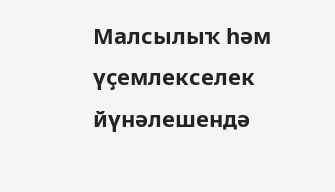Малсылыҡ һәм үҫемлекселек йүнәлешендә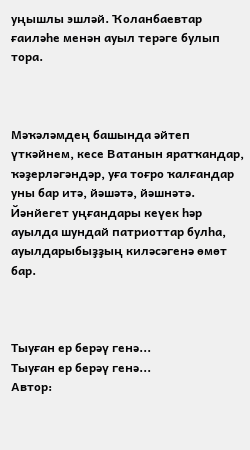уңышлы эшләй. Ҡоланбаевтар ғаиләһе менән ауыл терәге булып тора.



Мәҡәләмдең башында әйтеп үткәйнем, кесе Ватанын яратҡандар, ҡәҙерләгәндәр, уға тоғро ҡалғандар уны бар итә, йәшәтә, йәшнәтә.
Йәнйегет уңғандары кеүек һәр ауылда шундай патриоттар булһа, ауылдарыбыҙҙың киләсәгенә өмөт бар.



Тыуған ер берәү генә...
Тыуған ер берәү генә...
Автор: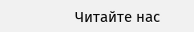Читайте нас